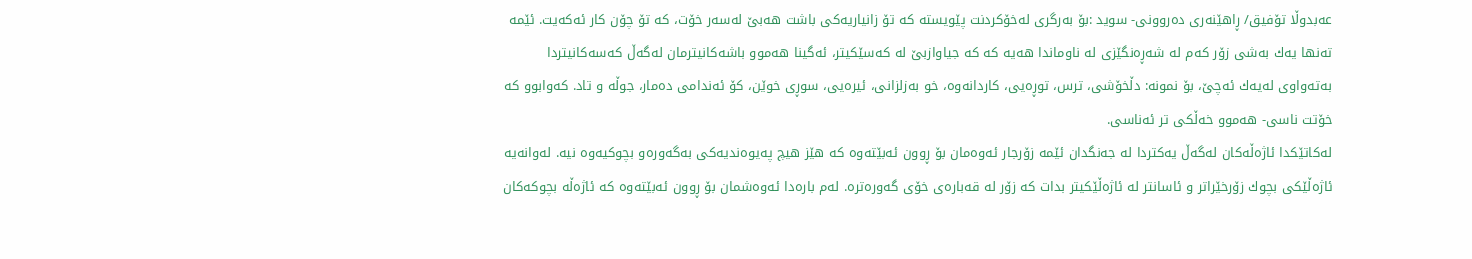عەبدوڵا تۆفیق/ ڕاهێنەری دەروونی- سوید :بۆ بەرگری لەخۆکردنت پێویستە کە تۆ زانیاریەکی باشت هەبێ لەسەر خۆت، کە تۆ چۆن کار ئەکەیت. ئێمە تەنها یەك بەشی زۆر کەم لە شەڕەنگێزی لە ناوماندا هەیە کە کە جیاوازبێ لە کەسێکیتر، ئەگینا هەموو باشەکانیترمان لەگەڵ کەسەکانیتردا بەتەواوی لەیەك ئەچێ، بۆ نمونە: دڵخۆشی، ترس، توڕەیی، کاردانەوە، خو بەزلزانی، ئیرەیی، سوڕی خوێن، کۆ ئەندامی دەمار، جوڵە و تاد. کەوابوو کە خۆتت ناسی- هەموو خەڵکی تر ئەناسی.
لەکاتێکدا ئاژەڵەکان لەگەڵ یەکتردا لە جەنگدان ئێمە زۆرجار ئەوەمان بۆ ڕوون ئەبێتەوە کە هێز هیچ پەیوەندیەکی بەگەورەو بچوکیەوە نیە. لەوانەیە ئاژەڵێکی بچوك زۆرخێراتر و ئاسانتر لە ئاژەڵێکیتر بدات کە زۆر لە قەبارەی خۆی گەورەترە. لەم بارەدا ئەوەشمان بۆ ڕوون ئەبێتەوە کە ئاژەڵە بچوکەکان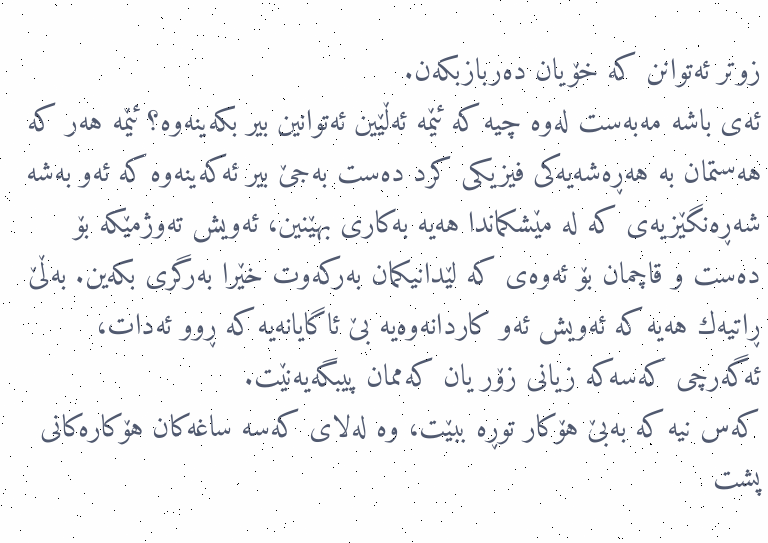زوتر ئەتوانن کە خۆیان دەربازبکەن.
ئەی باشە مەبەست لەوە چیە کە ئێمە ئەڵێین ئەتوانین بیر بکەینەوە؟ ئێمە هەر کە هەستمان بە هەڕەشەیەکی فیزیکی کرد دەست بەجێ بیر ئەکەینەوە کە ئەو بەشە شەڕەنگێزیەی کە لە مێشکماندا هەیە بەکاری بهێنین، ئەویش تەوژمێکە بۆ دەست و قاچمان بۆ ئەوەی کە لێدانیکمان بەرکەوت خێرا بەرگری بکەین. بەڵێ ڕاتیەك هەیە کە ئەویش ئەو کاردانەوەیە بێ ئاگایانەیە کە ڕوو ئەدات، ئەگەرچی کەسەکە زیانی زۆر یان کەممان پیبگەیەنێت.
کەس نیە کە بەبێ هۆکار توڕە ببێت، وە لەلای کەسە ساغەکان هۆکارەکانی پشت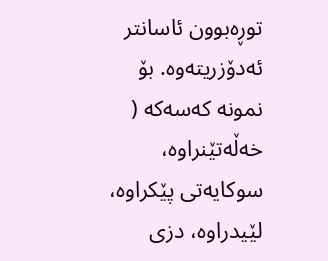توڕەبوون ئاسانتر ئەدۆزریتەوە. بۆ نمونە کەسەکە ( خەڵەتێنراوە، سوکایەتی پێکراوە، لێیدراوە، دزی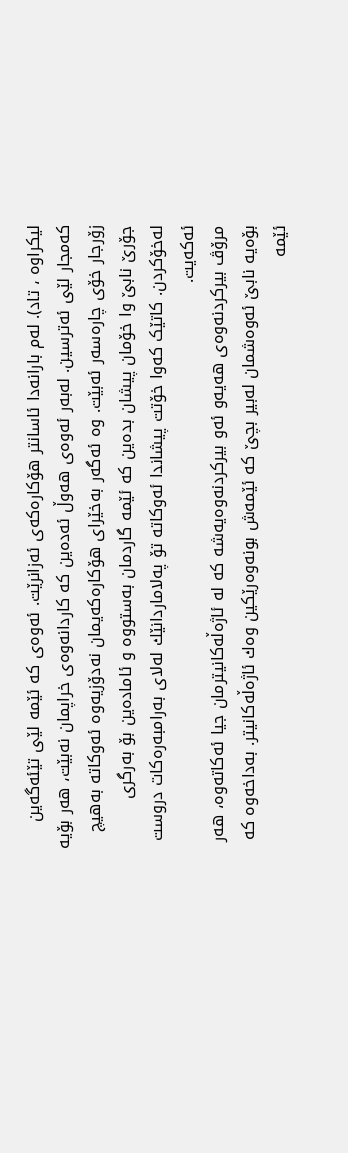لیکراوە ، تاد). لەم بارانەدا ئاسانتر هۆکارەکەی ئەزانرێت. ئەوەی کە ئێمە لێی تێئەگەین کەمجار لێی ئەترسین. لەبەر ئەوەی هەوڵ ئەدەین کە کاردانەوەی خراپمان نەبێت، هەر بۆیە زۆرجار خۆی چارەسەر ئەبێت. وە ئەگەر بەخێرای هۆکارەکەیمان نەدۆزیەوە ئەوکاتە بەهیچ جۆرێ نابێ وا خۆمان پیشان بدەین کە ئێمە گاردمان بەستووە و ئامادەین بۆ بەرگری لەخۆکردن. کاتێک کەوا خۆتت پیشاندا ئەوکاتە تۆ پەلاماردانێك لەلای بەرامبەرەکات دروست ئەکەیت.
مرۆڤ بیرکردنەوەی هەیەو ئەو بیرکردنەوەیەشە کە لە ئاژەڵەکانیترمان جیا ئەکاتەوە، هەر بۆەیە نابێ ئەوەشمان لەبیر بچێ کە ئێمەش بونەوەرێکین وەك ئاژەڵەکانیتر. بەداخەوە کە ئێمە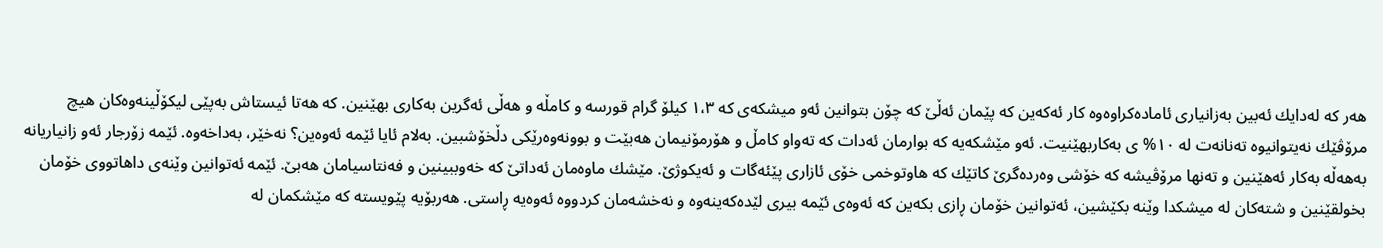هەر کە لەدایك ئەبین بەزانیاری ئامادەکراوەوە کار ئەکەین کە پێمان ئەڵێ کە چۆن بتوانین ئەو میشکەی کە ١،٣ کیلۆ گرام قورسە و کامڵە و هەڵی ئەگرین بەکاری بهێنین. کە هەتا ئیستاش بەپێی لیکۆڵینەوەکان هیچ مرۆڤێك نەیتوانیوە تەنانەت لە ١٠% ی بەکاربهێنیت. ئەو مێشکەیە کە بوارمان ئەدات کە تەواو کامڵ و هۆرمۆنیمان هەبێت و بوونەوەرێکی دڵخۆشبین. بەلام ئایا ئێمە ئەوەین؟ نەخێر، بەداخەوە. ئێمە زۆرجار ئەو زانیاریانە بەهەڵە بەکار ئەهێنین و تەنها مرۆڤیشە کە خۆشی وەردەگرێ کاتێك کە هاوتوخمی خۆی ئازاری پێئەگات و ئەیکوژێ. مێشك ماوەمان ئەداتێ کە خەوببینین و فەنتاسیامان هەبێ. ئێمە ئەتوانین وێنەی داهاتووی خۆمان بخولقێنین و شتەکان لە میشکدا وێنە بکێشین، ئەتوانین خۆمان ڕازی بکەین کە ئەوەی ئێمە بیری لێدەکەینەوە و نەخشەمان کردووە ئەوەیە ڕاستی. هەربۆیە پێویستە کە مێشکمان لە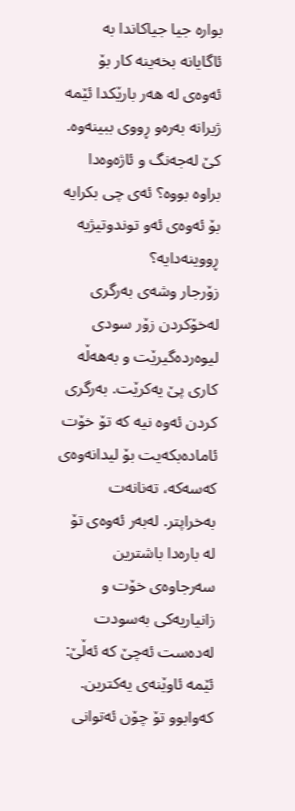بوارە جیا جیاکاندا بە ئاگایانە بخەینە کار بۆ ئەوەی لە هەر بارێکدا ئێمە ژیرانە بەرەو ڕووی ببینەوە.
کێ لەجەنگ و ئاژەوەدا براوە بووە؟ ئەی چی بکرایە بۆ ئەوەی ئەو توندوتیژیە ڕووینەدایە؟
زۆرجار وشەی بەرگری لەخۆکردن زۆر سودی لیوەردەگیرێت و بەهەڵە کاری پێ یەکرێت. بەرگری کردن ئەوە نیە کە تۆ خۆت ئامادەبکەیت بۆ لیدانەوەی کەسەکە، تەنانەت بەخراپتر. لەبەر ئەوەی تۆ لە بارەدا باشترین سەرجاوەی خۆت و زانیاریەکی بەسودت لەدەست ئەچێ کە ئەڵێ: ئێمە ئاوێنەی یەکترین. كەوابوو تۆ چۆن ئەتوانی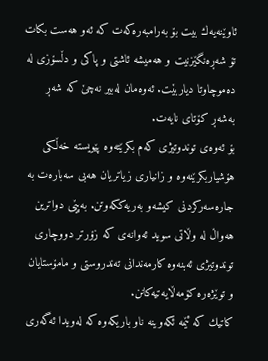ئاوێنەیەك بیت بۆ بەرامبەرەکەت کە ئەو هەست بکات تۆ شەڕەنگێزنیت و هەمیشە ئاشتی و پاکی و دڵسۆزی لە دەموچاوتا دیاربێت. ئەوەمان لەبیر نەچێ کە شەڕ بەشەڕ کۆتای نایەت.
بۆ ئەوەی توندوتیژی کەم بکرێتەوە پێویستە خەڵکی هۆشیاربکرێنەوە و زانیاری زیاتریان هەبی سەبارەت بە جارەسەرکردنی کیشەو بەریەککەوتن. بەپێی دواترین هەواڵ لە وڵاتی سوید ئەوانەی کە زۆرتر دووچاری توندوتیژی ئەبنەوە کارمەندانی تەندروستی و مامۆستایان و توێژەرە کۆمەڵایەتیەکانن.
کاتیك کە ئێمە ئکەوینە ناو باریکەوە کە لەویدا ئەگەری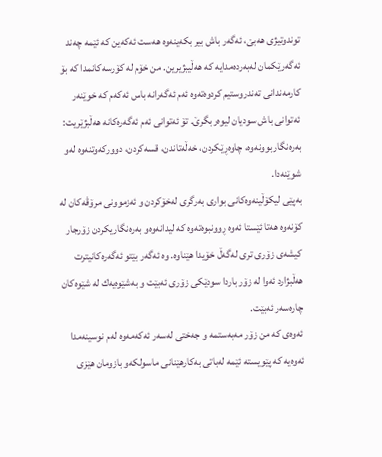توندوتیژی هەبێ، ئەگەر باش بیر بکەینەوە هەست ئەکەین کە ئێمە چەند ئەگەرێکمان لەبەردەمدایە کە هەڵیبژیرین. من خۆم لە کۆرسەکانمدا کە بۆ کارمەندانی تەندروستیم کردوەتەوە ئەم ئەگەرانە باس ئەکەم کە خوێنەر ئەتوانی باش سودیان لیوەربگرێ. تۆ ئەتوانی ئەم ئەگەرەکانە هەڵبژێریت: بەرەنگاربوونەوە، چاوەڕێکردن، خەڵەتاندن، قسەکردن، دوورکەوتنەوە لەو شوێنەدا.
بەپێی لیکۆڵینەوەکانی بواری بەرگری لەخۆکردن و ئەزموونی مرۆڤەکان لە کۆنەوە هەتا ئێستا ئەوە ڕوونبوەتەوە کە لیدانەوەو بەرەنگاریکردن زۆرجار کیشەی زۆری تری لەگەڵ خۆیدا هێناوە. وە ئەگەر بێتو ئەگەرەکانیترت هەڵبژارد ئەوا لە زۆر باردا سودێکی زۆری ئەبێت و بەشێوەیەك لە شێوەکان چارەسەر ئەبێت.
ئەوەی کە من زۆر مەبەستمە و جەختی لەسەر ئەکەمەوە لەم نوسینەمدا ئەوەیە کە پێویستە ئێمە لەباتی بەکارهێنانی ماسولکەو بازومان هێزی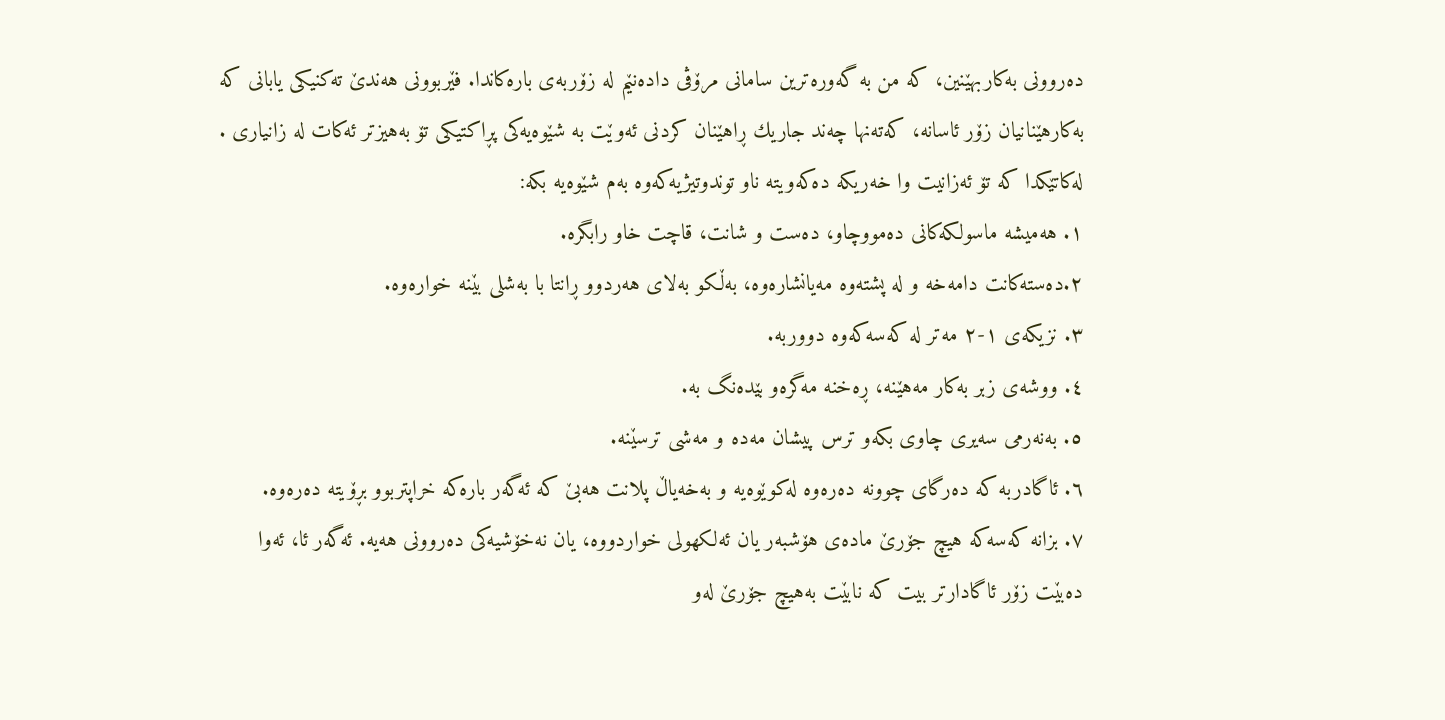دەروونی بەکاربهێنین، کە من بە گەورەترین سامانی مرۆڤی دادەنێم لە زۆربەی بارەکاندا. فێربوونی هەندێ تەکنیکی یابانی کە بەکارهێنانیان زۆر ئاسانە، کەتەنها چەند جاریك ڕاهێنان کردنی ئەوێت بە شێوەیەکی پڕاکتیکی تۆ بەهیزتر ئەکات لە زانیاری . لەکاتێکدا کە تۆ ئەزانیت وا خەریکە دەکەویتە ناو توندوتیژیەکەوە بەم شێوەیە بکە:
١. هەمیشە ماسولکەکانی دەمووچاو، دەست و شانت، قاچت خاو رابگرە.
٢.دەستەکانت دامەخە و لە پشتەوە مەیانشارەوە، بەڵکو بەلای هەردوو ڕانتا با بەشلی بێنە خوارەوە.
٣. نزیکەی ١-٢ مەتر لە کەسەکەوە دووربە.
٤. ووشەی زبر بەکار مەهێنە، ڕەخنە مەگرەو بێدەنگ بە.
٥. بەنەرمی سەیری چاوی بکەو ترس پیشان مەدە و مەشی ترسێنە.
٦. ئاگادربە کە دەرگای چوونە دەرەوە لەکوێوەیە و بەخەیاڵ پلانت هەبێ کە ئەگەر بارەکە خراپتربوو بڕۆیتە دەرەوە.
٧. بزانە کەسەکە هیچ جۆرێ مادەی هۆشبەر یان ئەلکهولی خواردووە، یان نەخۆشیەکی دەروونی هەیە. ئەگەر ئا، ئەوا دەبێت زۆر ئاگادارتر بیت کە نابێت بەهیچ جۆرێ لەو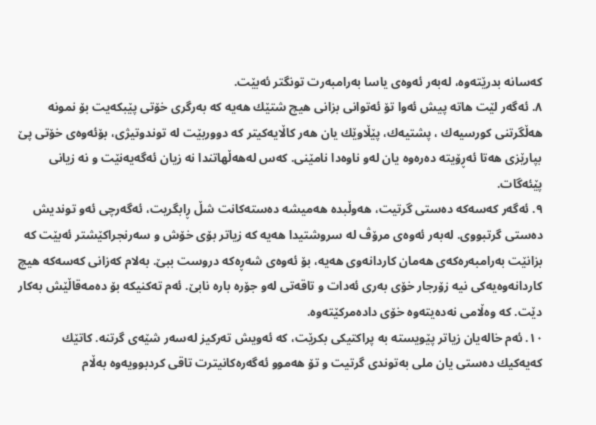کەسانە بدرێتەوە، لەبەر ئەوەی یاسا بەرامبەرت تونگتر ئەبێت.
٨. ئەگەر لێت هاتە پیش ئەوا تۆ ئەتوانی بزانی هیچ شتێك هەیە کە بەرگری خۆتی پێبکەیت بۆ نمونە هەڵگرتنی کورسیەك ، پشتیەك، پێڵاوێك یان هەر کاڵایەکیتر کە دووربێت لە توندوتیژی، بۆئەوەی خۆتی پێ بپارێزی هەتا ئەڕۆیتە دەرەوە یان لەو ناوەدا نامێنی. کەس لەهەڵهاتندا نە زیان ئەگەیەنێت و نە زیانی پێئەگات.
٩. ئەگەر کەسەکە دەستی گرتیت، هەوڵبدە هەمیشە دەستەکانت شڵ ڕابگریت، ئەگەرچی ئەو توندیش دەستی گرتبووی. لەبەر ئەوەی مرۆڤ لە سروشتیدا هەیە کە زیاتر بۆی خۆش و سەرنجراکێشتر ئەبێت کە بزانێت بەرامبەرەکەی هەمان کاردانەوی هەیە، بۆ ئەوەی شەڕەکە دروست ببێ. بەلام کەزانی کەسەکە هیچ کاردانەوەیەکی نیە زۆرجار خۆی بەری ئەدات و تاقەتی لەو جۆرە بارە نابێ. ئەم تەکنیکە بۆ دەمەقاڵێش بەکار دێت. کە وەڵامی نەدەیتەوە خۆی دادەمرکێتەوە.
١٠. ئەم خالەیان زیاتر پێویستە بە پراکتیکی بکرێت، کە ئەویش تەرکیز لەسەر شێەی گرتنە. کاتێك کەیەکیك دەستی یان ملی بەتوندی گرتیت و تۆ هەموو ئەگەرەکانیترت تاقی کردبوویەوە بەڵام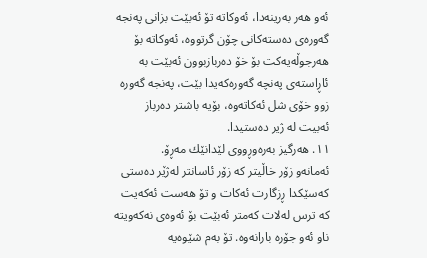ئەو هەر بەرینەدا، ئەوکاتە تۆ ئەبێت بزانی پەنجە گەورەی دەستەکانی چۆن گرتووە، ئەوکاتە بۆ هەرجوڵەیەکت بۆ خۆ دەربازبوون ئەبێت بە ئاڕاستەی پەنچە گەورەکەیدا بێت، پەنجە گەورە زوو خۆی شل ئەکاتەوە، بۆیە باشتر دەرباز ئەبیت لە ژیر دەستیدا.
١١. هەرگیز بەرەوڕووی لێدانێك مەڕۆ.
ئەمانەو زۆر خاڵیتر کە زۆر ئاسانتر لەژێر دەستی کەسێکدا ڕزگارت ئەکات و تۆ هەست ئەکەیت کە ترس لەلات کەمتر ئەبێت بۆ ئەوەی نەکەویتە ناو ئەو جۆرە بارانەوە. تۆ بەم شێوەیە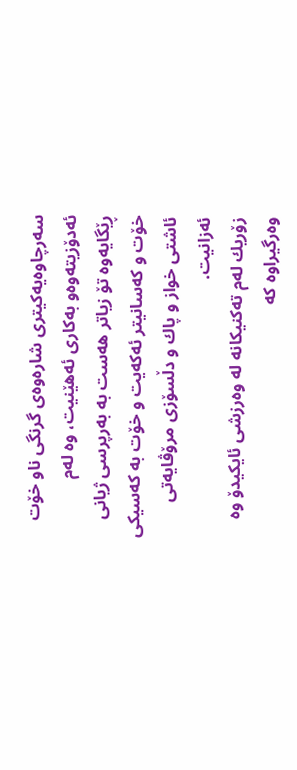سەرچاوەیەکیتری شارەوەی گرنگی ناو خۆت ئەدۆزیتەوەو بەکاری ئەهێنیت، وە لەم ڕێگایەوە تۆ زیاتر هەست بە بەرپرسی ژیانی خۆت و کەسانیتر ئەکەیت و خۆت بە کەسیکی ئاشتی خواز و پاك و دڵسۆزی مرۆڤایەتی ئەزانیت.
زۆریك لەم تەکنیکانە لە وەرزشی ئایکیدۆ وە وەرگیراوە کە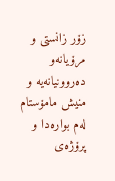زۆر زانستی و مرۆیانەو دەروونیانەیە و منیش مامۆستام لەم بوارەدا و پرۆژەی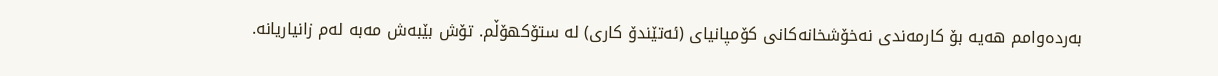بەردەوامم هەیە بۆ کارمەندی نەخۆشخانەکانی کۆمپانیای (ئەتێندۆ کاری) لە ستۆکهۆڵم. تۆش بێبەش مەبە لەم زانیاریانە.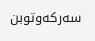سەرکەوتوبن